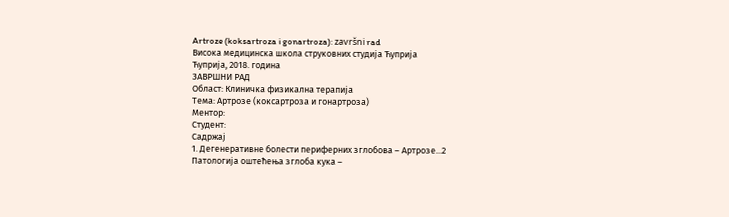Artroze (koksartroza i gonartroza): završni rad
Висока медицинска школа струковних студија Ћуприја
Ћуприја, 2018. година
ЗАВРШНИ РАД
Област: Клиничка физикална терапија
Тема: Артрозе (коксартроза и гонартроза)
Ментор:
Студент:
Садржај
1. Дегенеративне болести периферних зглобова – Артрозе...2
Патологија оштећења зглоба кука –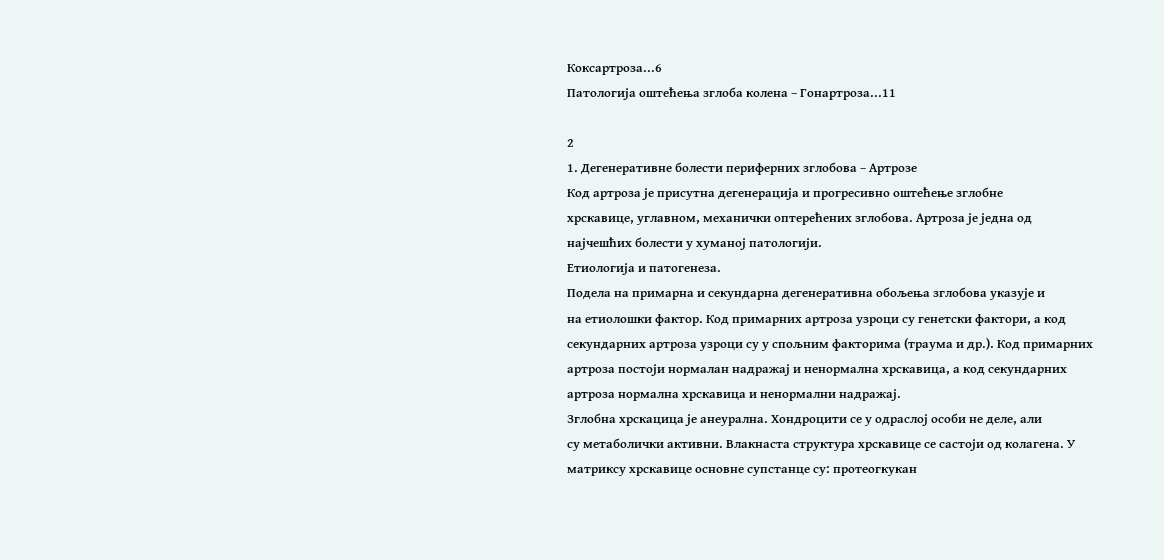Коксартроза...6
Патологија оштећења зглоба колена – Гонартроза...11

2
1. Дегенеративне болести периферних зглобова – Артрозе
Код артроза је присутна дегенерација и прогресивно оштећење зглобне
хрскавице, углавном, механички оптерећених зглобова. Артроза је једна од
најчешћих болести у хуманој патологији.
Етиологија и патогенеза.
Подела на примарна и секундарна дегенеративна обољења зглобова указује и
на етиолошки фактор. Код примарних артроза узроци су генетски фактори, а код
секундарних артроза узроци су у спољним факторима (траума и др.). Код примарних
артроза постоји нормалан надражај и ненормална хрскавица, а код секундарних
артроза нормална хрскавица и ненормални надражај.
Зглобна хрскацица је анеурална. Хондроцити се у одраслој особи не деле, али
су метаболички активни. Влакнаста структура хрскавице се састоји од колагена. У
матриксу хрскавице основне супстанце су: протеогкукан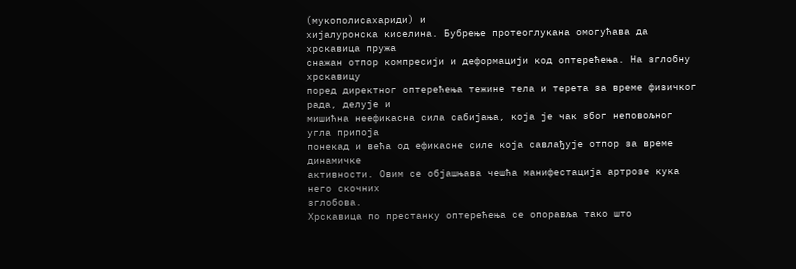(мукополисахариди) и
хијалуронска киселина. Бубрење протеоглукана омогућава да хрскавица пружа
снажан отпор компресији и деформацији код оптерећења. На зглобну хрскавицу
поред директног оптерећења тежине тела и терета за време физичког рада, делује и
мишићна неефикасна сила сабијања, која је чак због неповољног угла припоја
понекад и већа од ефикасне силе која савлађује отпор за време динамичке
активности. Овим се објашњава чешћа манифестација артрозе кука него скочних
зглобова.
Хрскавица по престанку оптерећења се опоравља тако што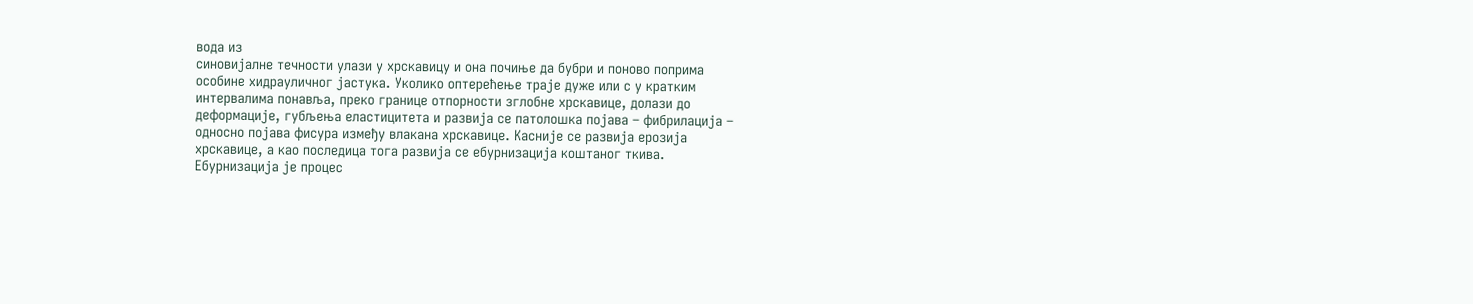вода из
синовијалне течности улази у хрскавицу и она почиње да бубри и поново поприма
особине хидрауличног јастука. Уколико оптерећење траје дуже или с у кратким
интервалима понавља, преко границе отпорности зглобне хрскавице, долази до
деформације, губљења еластицитета и развија се патолошка појава – фибрилација –
односно појава фисура између влакана хрскавице. Касније се развија ерозија
хрскавице, а као последица тога развија се ебурнизација коштаног ткива.
Ебурнизација је процес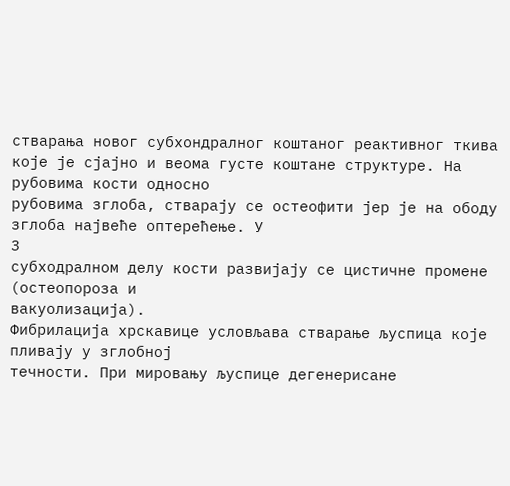стварања новог субхондралног коштаног реактивног ткива
које је сјајно и веома густе коштане структуре. На рубовима кости односно
рубовима зглоба, стварају се остеофити јер је на ободу зглоба највеће оптерећење. У
3
субходралном делу кости развијају се цистичне промене (остеопороза и
вакуолизација).
Фибрилација хрскавице условљава стварање љуспица које пливају у зглобној
течности. При мировању љуспице дегенерисане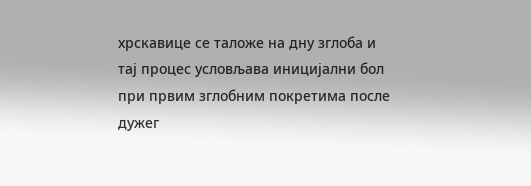хрскавице се таложе на дну зглоба и
тај процес условљава иницијални бол при првим зглобним покретима после дужег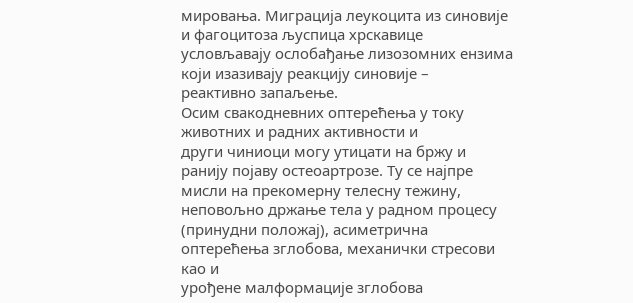мировања. Миграција леукоцита из синовије и фагоцитоза љуспица хрскавице
условљавају ослобађање лизозомних ензима који изазивају реакцију синовије –
реактивно запаљење.
Осим свакодневних оптерећења у току животних и радних активности и
други чиниоци могу утицати на бржу и ранију појаву остеоартрозе. Ту се најпре
мисли на прекомерну телесну тежину, неповољно држање тела у радном процесу
(принудни положај), асиметрична оптерећења зглобова, механички стресови као и
урођене малформације зглобова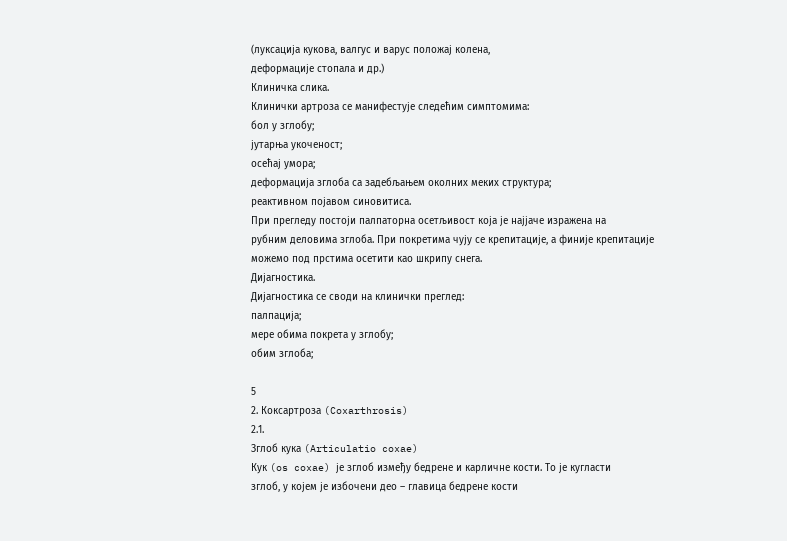(луксација кукова, валгус и варус положај колена,
деформације стопала и др.)
Клиничка слика.
Клинички артроза се манифестује следећим симптомима:
бол у зглобу;
јутарња укоченост;
осећај умора;
деформација зглоба са задебљањем околних меких структура;
реактивном појавом синовитиса.
При прегледу постоји палпаторна осетљивост која је најјаче изражена на
рубним деловима зглоба. При покретима чују се крепитације, а финије крепитације
можемо под прстима осетити као шкрипу снега.
Дијагностика.
Дијагностика се своди на клинички преглед:
палпација;
мере обима покрета у зглобу;
обим зглоба;

5
2. Коксартроза (Coxarthrosis)
2.1.
Зглоб кука (Articulatio coxae)
Кук (os coxae) је зглоб између бедрене и карличне кости. То је кугласти
зглоб, у којем је избочени део – главица бедрене кости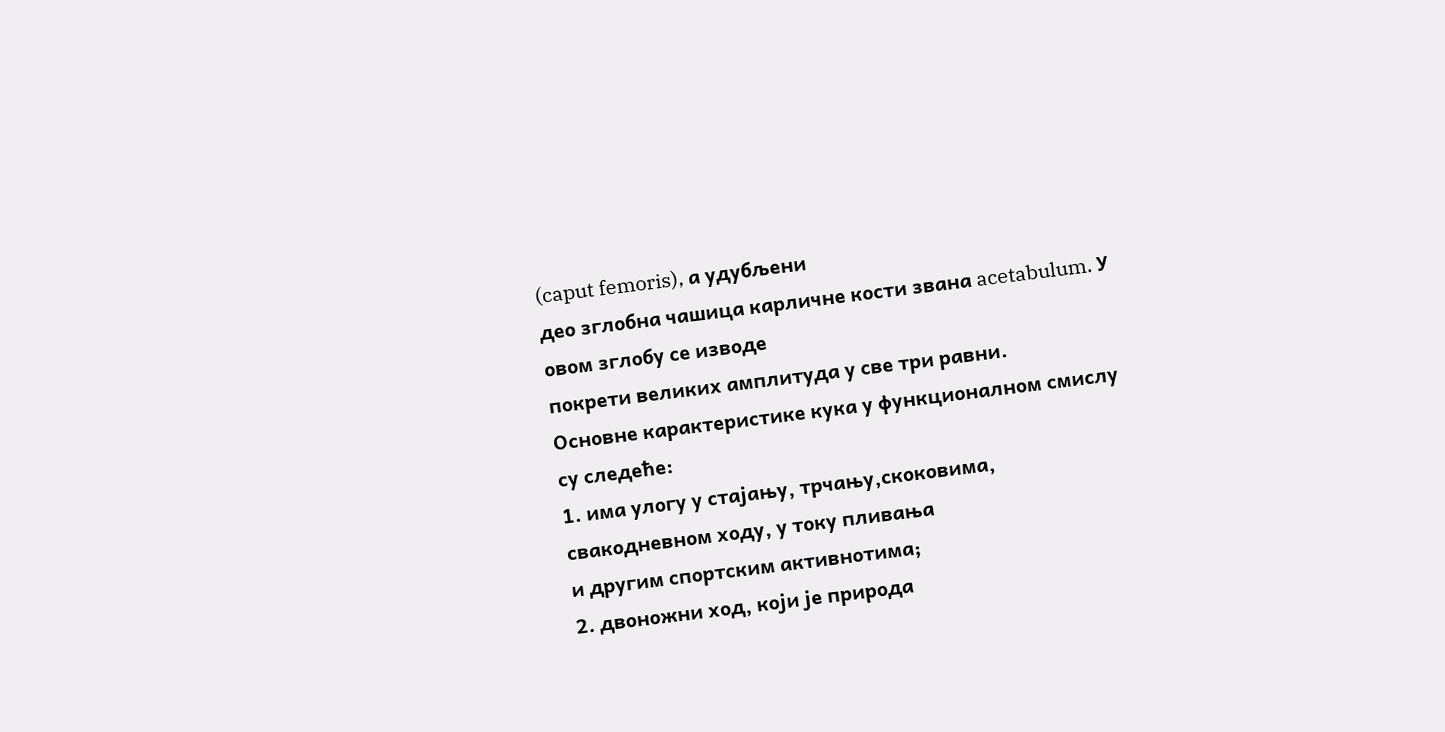(caput femoris), а удубљени
део зглобна чашица карличне кости звана acetabulum. У овом зглобу се изводе
покрети великих амплитуда у све три равни.
Основне карактеристике кука у функционалном смислу су следеће:
1. има улогу у стајању, трчању,скоковима, свакодневном ходу, у току пливања
и другим спортским активнотима;
2. двоножни ход, који је природа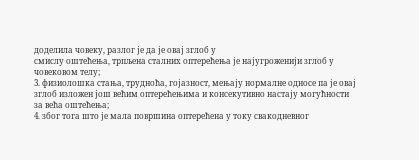доделила човеку, разлог је да је овај зглоб у
смислу оштећења, трпљена сталних оптерећења је најугроженији зглоб у
човековом телу;
3. физиолошка стања, трудноћа, гојазност, мењају нормалне односе па је овај
зглоб изложен још већим оптерећењима и консекутивно настају могућности
за већа оштећења;
4. због тога што је мала површина оптерећена у току свакодневног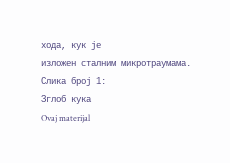хода, кук је
изложен сталним микротраумама.
Слика број 1:
Зглоб кука
Ovaj materijal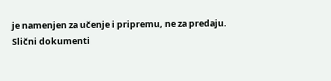je namenjen za učenje i pripremu, ne za predaju.
Slični dokumenti